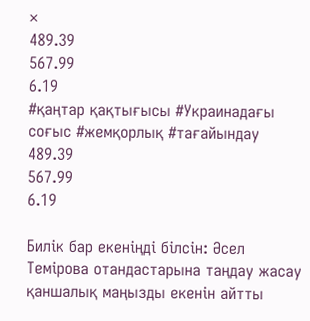×
489.39
567.99
6.19
#қаңтар қақтығысы #Украинадағы соғыс #жемқорлық #тағайындау
489.39
567.99
6.19

Билік бар екеніңді білсін: Әсел Темірова отандастарына таңдау жасау қаншалық маңызды екенін айтты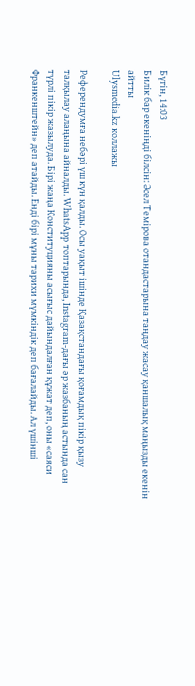Бүгін, 14:03
Билік бар екеніңді білсін: Әсел Темірова отандастарына таңдау жасау қаншалық маңызды екенін айтты
Ulysmedia.kz коллажы

Референдумға небәрі үш күн қалды. Осы уақыт ішінде Қазақстандағы қоғамдық пікір қызу талқылау алаңына айналды. WhatsApp топтарында, Instagram-дағы әр жазбаның астында сан түрлі пікір жазылуда. Бірі жаңа Конституцияны асығыс дайындалған құжат деп, оны «саяси Франкенштейн» деп атайды. Енді бірі мұны тарихи мүмкіндік деп бағалайды. Ал үшінші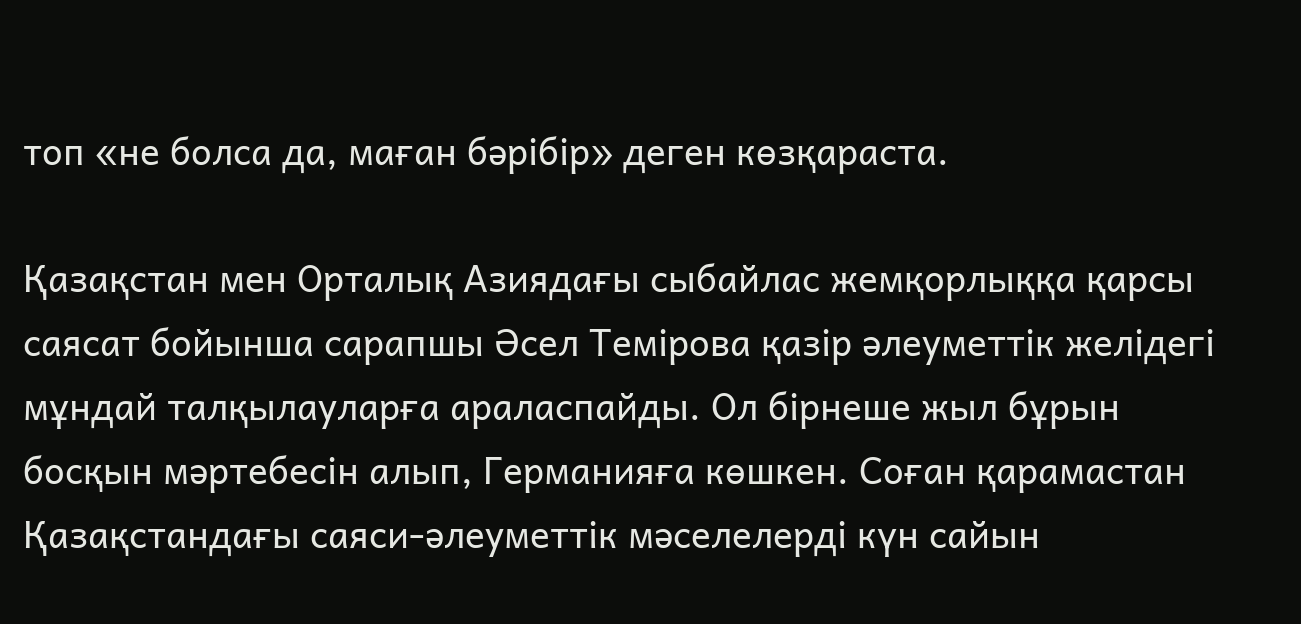топ «не болса да, маған бәрібір» деген көзқараста.

Қазақстан мен Орталық Азиядағы сыбайлас жемқорлыққа қарсы саясат бойынша сарапшы Әсел Темірова қазір әлеуметтік желідегі мұндай талқылауларға араласпайды. Ол бірнеше жыл бұрын босқын мәртебесін алып, Германияға көшкен. Соған қарамастан Қазақстандағы саяси-әлеуметтік мәселелерді күн сайын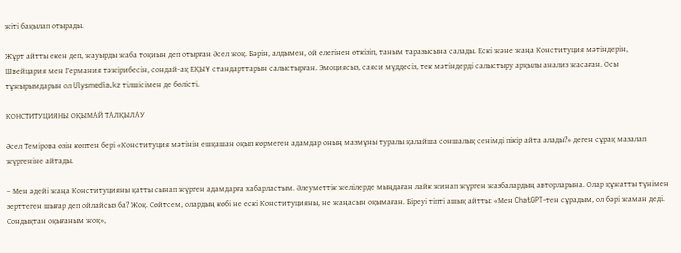жіті бақылап отырады.

Жұрт айтты екен деп, жауырды жаба тоқиын деп отырған Әсел жоқ. Бәрін, алдымен, ой елегінен өткізіп, таным таразысына салады. Ескі және жаңа Конституция мәтіндерін, Швейцария мен Германия тәжірибесін, сондай-ақ ЕҚЫҰ стандарттарын салыстырған. Эмоциясыз, саяси мүддесіз, тек мәтіндерді салыстыру арқылы анализ жасаған. Осы тұжырымдарын ол Ulysmedia.kz тілшісімен де бөлісті.

КОНСТИТУЦИЯНЫ ОҚЫМАЙ ТАЛҚЫЛАУ

Әсел Темірова өзін көптен бері «Конституция мәтінін ешқашан оқып көрмеген адамдар оның мазмұны туралы қалайша соншалық сенімді пікір айта алады?» деген сұрақ мазалап жүргеніне айтады.

– Мен әдейі жаңа Конституцияны қатты сынап жүрген адамдарға хабарластым. Әлеуметтік желілерде мыңдаған лайк жинап жүрген жазбалардың авторларына. Олар құжатты түнімен зерттеген шығар деп ойлайсыз ба? Жоқ. Сөйтсем, олардың көбі не ескі Конституцияны, не жаңасын оқымаған. Біреуі тіпті ашық айтты: «Мен ChatGPT-тен сұрадым, ол бәрі жаман деді. Сондықтан оқығаным жоқ»,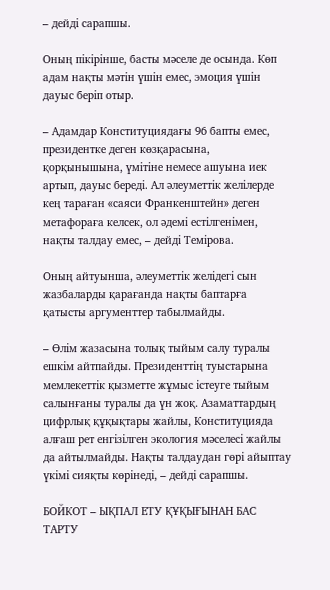– дейді сарапшы.

Оның пікірінше, басты мәселе де осында. Көп адам нақты мәтін үшін емес, эмоция үшін дауыс беріп отыр.

– Адамдар Конституциядағы 96 бапты емес, президентке деген көзқарасына, қорқынышына, үмітіне немесе ашуына иек артып, дауыс береді. Ал әлеуметтік желілерде кең тараған «саяси Франкенштейн» деген метафораға келсек, ол әдемі естілгенімен, нақты талдау емес, – дейді Темірова.

Оның айтуынша, әлеуметтік желідегі сын жазбаларды қарағанда нақты баптарға қатысты аргументтер табылмайды.

– Өлім жазасына толық тыйым салу туралы ешкім айтпайды. Президенттің туыстарына мемлекеттік қызметте жұмыс істеуге тыйым салынғаны туралы да үн жоқ. Азаматтардың цифрлық құқықтары жайлы, Конституцияда алғаш рет енгізілген экология мәселесі жайлы да айтылмайды. Нақты талдаудан гөрі айыптау үкімі сияқты көрінеді, – дейді сарапшы.

БОЙКОТ – ЫҚПАЛ ЕТУ ҚҰҚЫҒЫНАН БАС ТАРТУ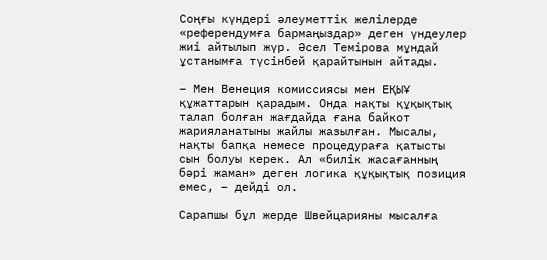Соңғы күндері әлеуметтік желілерде «референдумға бармаңыздар» деген үндеулер жиі айтылып жүр. Әсел Темірова мұндай ұстанымға түсінбей қарайтынын айтады.

– Мен Венеция комиссиясы мен ЕҚЫҰ құжаттарын қарадым. Онда нақты құқықтық талап болған жағдайда ғана байкот жарияланатыны жайлы жазылған. Мысалы, нақты бапқа немесе процедураға қатысты сын болуы керек. Ал «билік жасағанның бәрі жаман» деген логика құқықтық позиция емес, – дейді ол.

Сарапшы бұл жерде Швейцарияны мысалға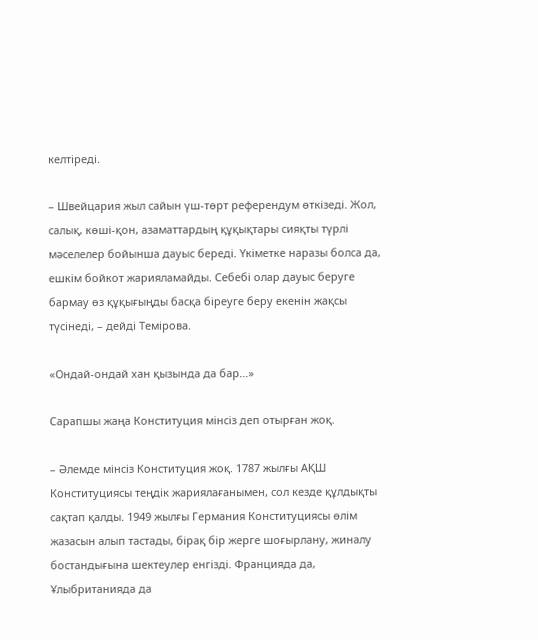келтіреді.

– Швейцария жыл сайын үш-төрт референдум өткізеді. Жол, салық, көші-қон, азаматтардың құқықтары сияқты түрлі мәселелер бойынша дауыс береді. Үкіметке наразы болса да, ешкім бойкот жарияламайды. Себебі олар дауыс беруге бармау өз құқығыңды басқа біреуге беру екенін жақсы түсінеді, – дейді Темірова.

«Ондай-ондай хан қызында да бар...»

Сарапшы жаңа Конституция мінсіз деп отырған жоқ.

– Әлемде мінсіз Конституция жоқ. 1787 жылғы АҚШ Конституциясы теңдік жариялағанымен, сол кезде құлдықты сақтап қалды. 1949 жылғы Германия Конституциясы өлім жазасын алып тастады, бірақ бір жерге шоғырлану, жиналу бостандығына шектеулер енгізді. Францияда да, Ұлыбританияда да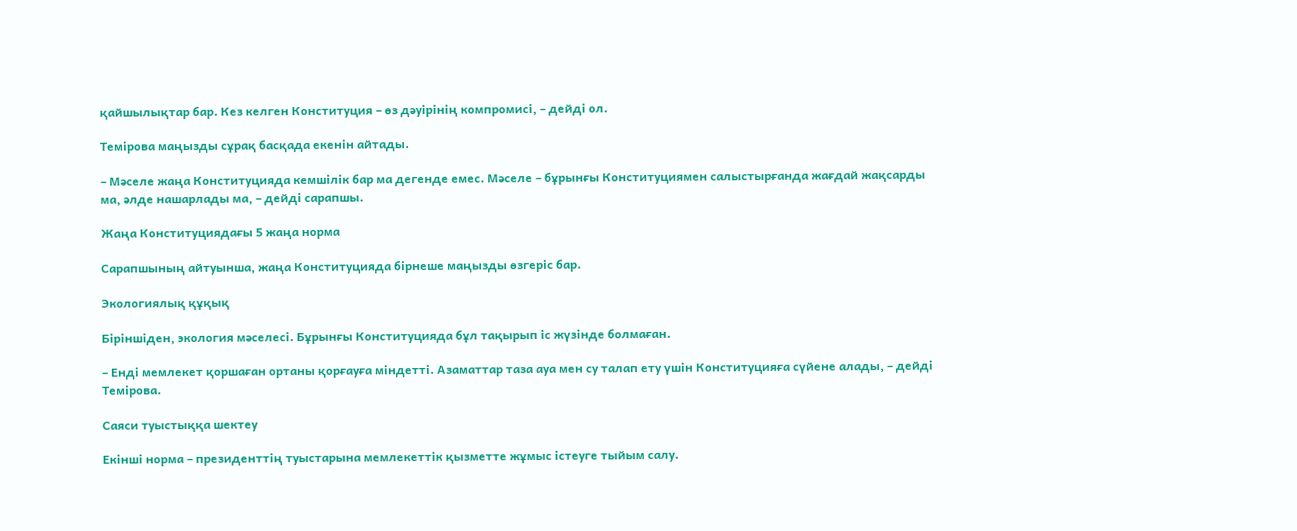қайшылықтар бар. Кез келген Конституция – өз дәуірінің компромисі, – дейді ол.

Темірова маңызды сұрақ басқада екенін айтады.

– Мәселе жаңа Конституцияда кемшілік бар ма дегенде емес. Мәселе – бұрынғы Конституциямен салыстырғанда жағдай жақсарды ма, әлде нашарлады ма, – дейді сарапшы.

Жаңа Конституциядағы 5 жаңа норма

Сарапшының айтуынша, жаңа Конституцияда бірнеше маңызды өзгеріс бар.

Экологиялық құқық

Біріншіден, экология мәселесі. Бұрынғы Конституцияда бұл тақырып іс жүзінде болмаған.

– Енді мемлекет қоршаған ортаны қорғауға міндетті. Азаматтар таза ауа мен су талап ету үшін Конституцияға сүйене алады, – дейді Темірова.

Саяси туыстыққа шектеу

Екінші норма – президенттің туыстарына мемлекеттік қызметте жұмыс істеуге тыйым салу.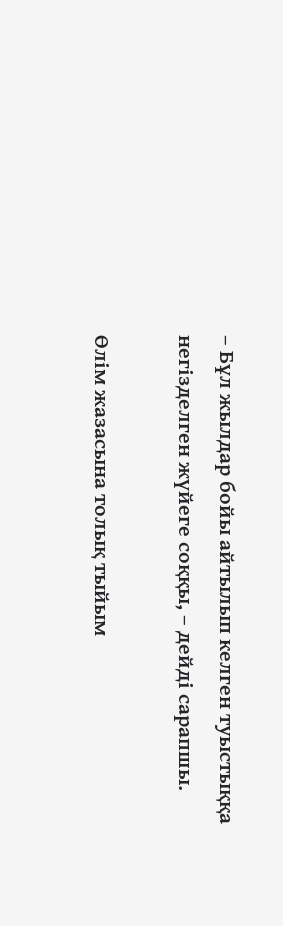– Бұл жылдар бойы айтылып келген туыстыққа негізделген жүйеге соққы, – дейді сарапшы.

Өлім жазасына толық тыйым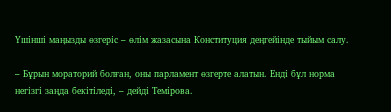Үшінші маңызды өзгеріс – өлім жазасына Конституция деңгейінде тыйым салу.

– Бұрын мораторий болған, оны парламент өзгерте алатын. Енді бұл норма негізгі заңда бекітіледі, – дейді Темірова.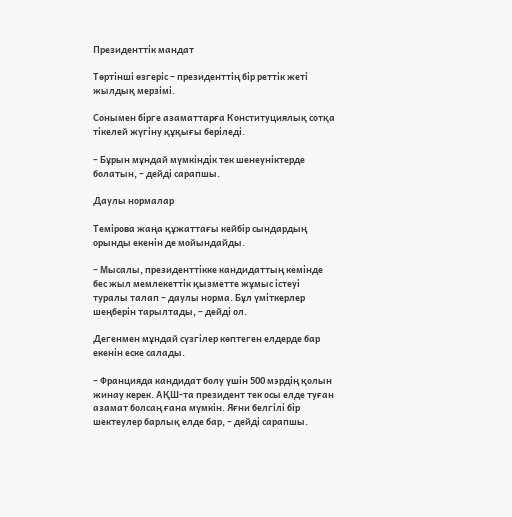Президенттік мандат

Төртінші өзгеріс – президенттің бір реттік жеті жылдық мерзімі.

Сонымен бірге азаматтарға Конституциялық сотқа тікелей жүгіну құқығы беріледі.

– Бұрын мұндай мүмкіндік тек шенеуніктерде болатын, – дейді сарапшы.

Даулы нормалар

Темірова жаңа құжаттағы кейбір сындардың орынды екенін де мойындайды.

– Мысалы, президенттікке кандидаттың кемінде бес жыл мемлекеттік қызметте жұмыс істеуі туралы талап – даулы норма. Бұл үміткерлер шеңберін тарылтады, – дейді ол.

Дегенмен мұндай сүзгілер көптеген елдерде бар екенін еске салады.

– Францияда кандидат болу үшін 500 мэрдің қолын жинау керек. АҚШ-та президент тек осы елде туған азамат болсаң ғана мүмкін. Яғни белгілі бір шектеулер барлық елде бар, – дейді сарапшы.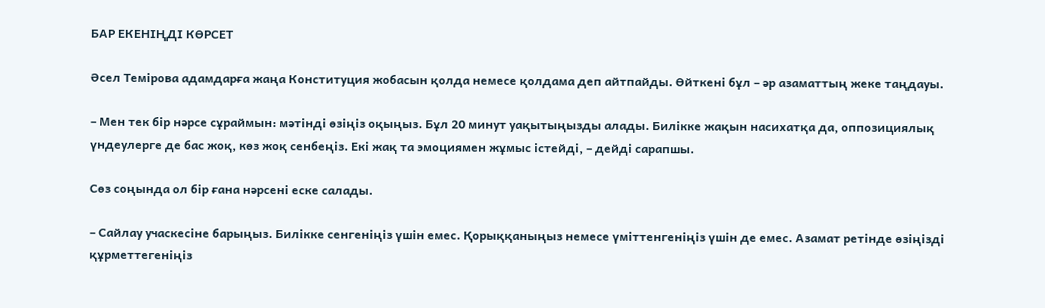БАР ЕКЕНІҢДІ КӨРСЕТ

Әсел Темірова адамдарға жаңа Конституция жобасын қолда немесе қолдама деп айтпайды. Өйткені бұл – әр азаматтың жеке таңдауы.

– Мен тек бір нәрсе сұраймын: мәтінді өзіңіз оқыңыз. Бұл 20 минут уақытыңызды алады. Билікке жақын насихатқа да, оппозициялық үндеулерге де бас жоқ, көз жоқ сенбеңіз. Екі жақ та эмоциямен жұмыс істейді, – дейді сарапшы.

Сөз соңында ол бір ғана нәрсені еске салады.

– Сайлау учаскесіне барыңыз. Билікке сенгеніңіз үшін емес. Қорыққаныңыз немесе үміттенгеніңіз үшін де емес. Азамат ретінде өзіңізді құрметтегеніңіз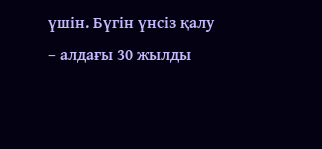үшін. Бүгін үнсіз қалу – алдағы 30 жылды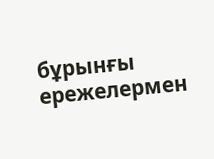бұрынғы ережелермен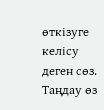өткізуге келісу деген сөз. Таңдау өз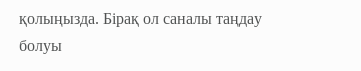қолыңызда. Бірақ ол саналы таңдау болуы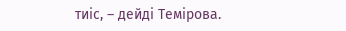тиіс, – дейді Темірова.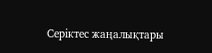Серіктес жаңалықтары